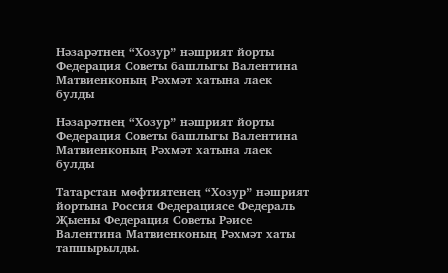Нәзарәтнең “Хозур” нәшрият йорты Федерация Советы башлыгы Валентина Матвиенконың Рәхмәт хатына лаек булды

Нәзарәтнең “Хозур” нәшрият йорты Федерация Советы башлыгы Валентина Матвиенконың Рәхмәт хатына лаек булды

Татарстан мөфтиятенең “Хозур” нәшрият йортына Россия Федерациясе Федераль Җыены Федерация Советы Рәисе Валентина Матвиенконың Рәхмәт хаты тапшырылды.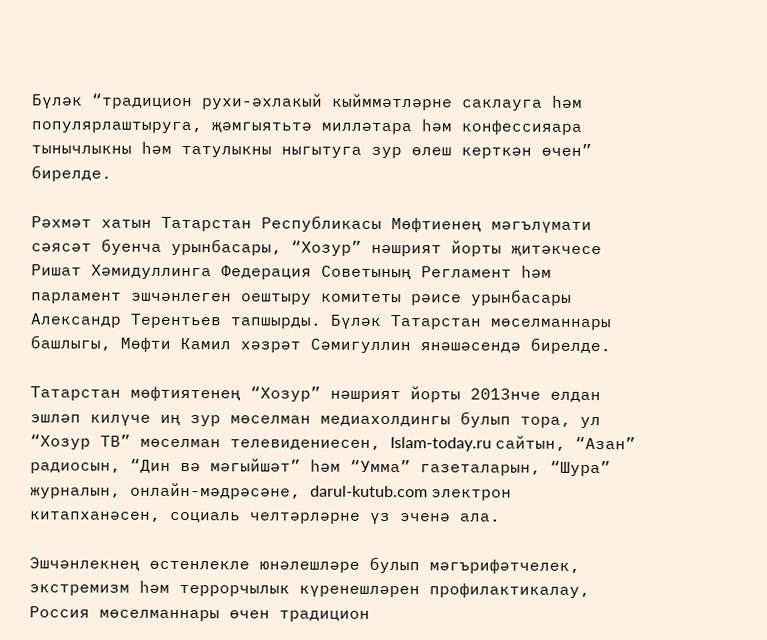Бүләк “традицион рухи-әхлакый кыйммәтләрне саклауга һәм популярлаштыруга, җәмгыятьтә милләтара һәм конфессияара тынычлыкны һәм татулыкны ныгытуга зур өлеш керткән өчен” бирелде.

Рәхмәт хатын Татарстан Республикасы Мөфтиенең мәгълүмати сәясәт буенча урынбасары, “Хозур” нәшрият йорты җитәкчесе Ришат Хәмидуллинга Федерация Советының Регламент һәм парламент эшчәнлеген оештыру комитеты рәисе урынбасары Александр Терентьев тапшырды. Бүләк Татарстан мөселманнары башлыгы, Мөфти Камил хәзрәт Сәмигуллин янәшәсендә бирелде.

Татарстан мөфтиятенең “Хозур” нәшрият йорты 2013нче елдан эшләп килүче иң зур мөселман медиахолдингы булып тора, ул “Хозур ТВ” мөселман телевидениесен, Islam-today.ru сайтын, “Азан” радиосын, “Дин вә мәгыйшәт” һәм “Умма” газеталарын, “Шура” журналын, онлайн-мәдрәсәне, darul-kutub.com электрон китапханәсен, социаль челтәрләрне үз эченә ала.

Эшчәнлекнең өстенлекле юнәлешләре булып мәгърифәтчелек, экстремизм һәм террорчылык күренешләрен профилактикалау, Россия мөселманнары өчен традицион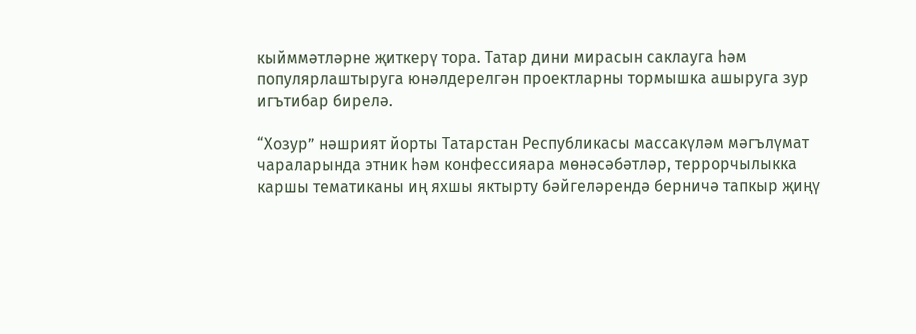кыйммәтләрне җиткерү тора. Татар дини мирасын саклауга һәм популярлаштыруга юнәлдерелгән проектларны тормышка ашыруга зур игътибар бирелә.

“Хозур” нәшрият йорты Татарстан Республикасы массакүләм мәгълүмат чараларында этник һәм конфессияара мөнәсәбәтләр, террорчылыкка каршы тематиканы иң яхшы яктырту бәйгеләрендә берничә тапкыр җиңү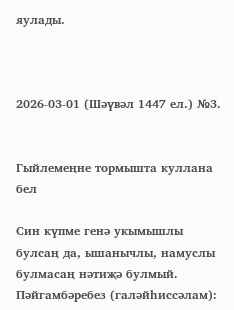яулады.



2026-03-01 (Шәүвәл 1447 ел.) №3.


Гыйлемеңне тормышта куллана бел

Син күпме генә укымышлы булсаң да, ышанычлы, намуслы булмасаң нәтиҗә булмый.   Пәйгамбәребез (галәйһиссәлам):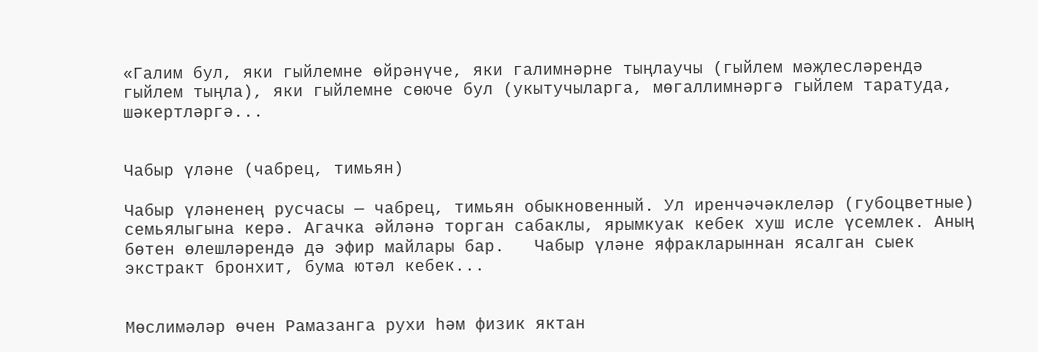«Галим бул, яки гыйлемне өйрәнүче, яки галимнәрне тыңлаучы (гыйлем мәҗлесләрендә гыйлем тыңла), яки гыйлемне сөюче бул (укытучыларга, мөгаллимнәргә гыйлем таратуда, шәкертләргә...


Чабыр үләне (чабрец, тимьян)

Чабыр үләненең русчасы — чабрец, тимьян обыкновенный. Ул иренчәчәклеләр (губоцветные) семьялыгына керә. Агачка әйләнә торган сабаклы, ярымкуак кебек хуш исле үсемлек. Аның бөтен өлешләрендә дә эфир майлары бар.   Чабыр үләне яфракларыннан ясалган сыек экстракт бронхит, бума ютәл кебек...


Мөслимәләр өчен Рамазанга рухи һәм физик яктан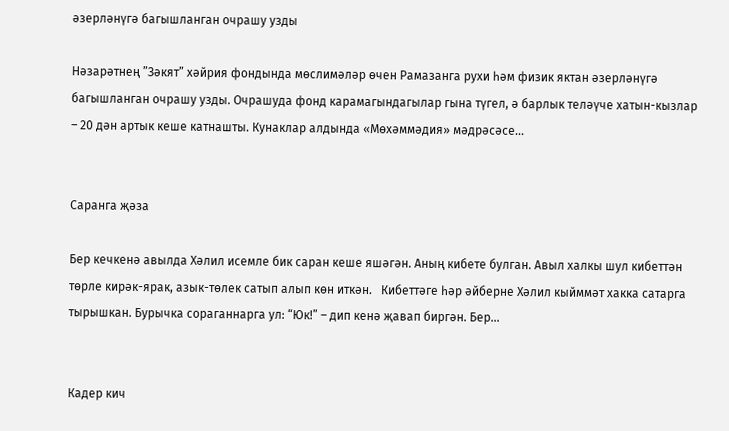әзерләнүгә багышланган очрашу узды

Нәзарәтнең ”Зәкят” хәйрия фондында мөслимәләр өчен Рамазанга рухи һәм физик яктан әзерләнүгә багышланган очрашу узды. Очрашуда фонд карамагындагылар гына түгел, ә барлык теләүче хатын-кызлар – 20 дән артык кеше катнашты. Кунаклар алдында «Мөхәммәдия» мәдрәсәсе...


Саранга җәза

Бер кечкенә авылда Хәлил исемле бик саран кеше яшәгән. Аның кибете булган. Авыл халкы шул кибеттән төрле кирәк-ярак, азык-төлек сатып алып көн иткән.   Кибеттәге һәр әйберне Хәлил кыйммәт хакка сатарга тырышкан. Бурычка сораганнарга ул: “Юк!” – дип кенә җавап биргән. Бер...


Кадер кич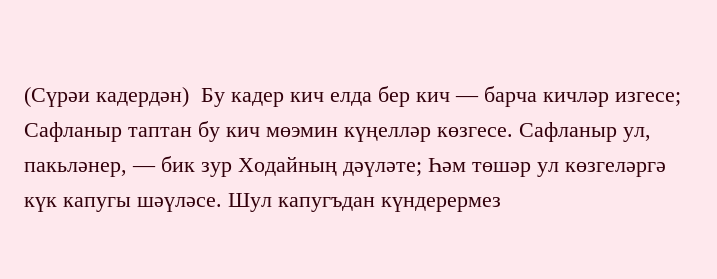(Сүрәи кадердән)  Бу кадер кич елда бер кич — барча кичләр изгесе; Сафланыр таптан бу кич мөэмин күңелләр көзгесе. Сафланыр ул, пакьләнер, — бик зур Ходайның дәүләте; Һәм төшәр ул көзгеләргә күк капугы шәүләсе. Шул капугъдан күндерермез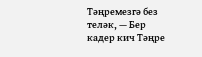Тәңремезгә без теләк, — Бер кадер кич Тәңре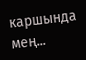каршында мең...